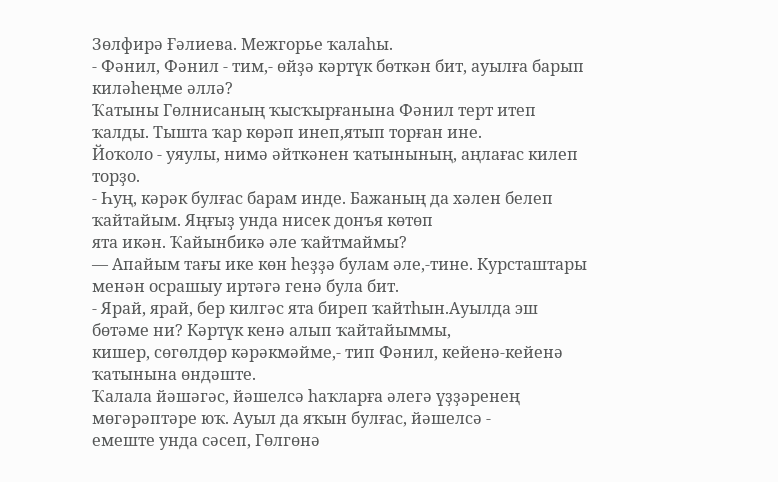Зөлфирә Ғәлиева. Межгорье ҡалаһы.
- Фәнил, Фәнил - тим,- өйҙә кәртүк бөткән бит, ауылға барып киләһеңме әллә?
Ҡатыны Гөлнисаның ҡысҡырғанына Фәнил терт итеп ҡалды. Тышта ҡар көрәп инеп,ятып торған ине.
Йоҡоло - уяулы, нимә әйткәнен ҡатынының, аңлағас килеп торҙо.
- Һуң, кәрәк булғас барам инде. Бажаның да хәлен белеп ҡайтайым. Яңғыҙ унда нисек донъя көтөп
ята икән. Ҡайынбикә әле ҡайтмаймы?
— Апайым тағы ике көн һеҙҙә булам әле,-тине. Курсташтары менән осрашыу иртәгә генә була бит.
- Ярай, ярай, бер килгәс ята биреп ҡайтһын.Ауылда эш бөтәме ни? Кәртүк кенә алып ҡайтайыммы,
кишер, сөгөлдөр кәрәкмәйме,- тип Фәнил, кейенә-кейенә ҡатынына өндәште.
Ҡалала йәшәгәс, йәшелсә һаҡларға әлегә үҙҙәренең мөгәрәптәре юҡ. Ауыл да яҡын булғас, йәшелсә -
емеште унда сәсеп, Гөлгөнә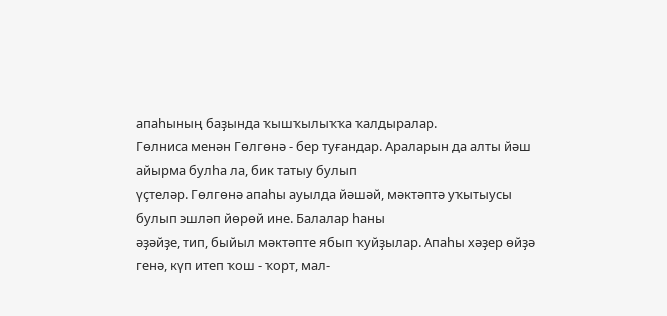апаһының баҙында ҡышҡылыҡҡа ҡалдыралар.
Гөлниса менән Гөлгөнә - бер туғандар. Араларын да алты йәш айырма булһа ла, бик татыу булып
үҫтеләр. Гөлгөнә апаһы ауылда йәшәй, мәктәптә уҡытыусы булып эшләп йөрөй ине. Балалар һаны
әҙәйҙе, тип, быйыл мәктәпте ябып ҡуйҙылар. Апаһы хәҙер өйҙә генә, күп итеп ҡош - ҡорт, мал-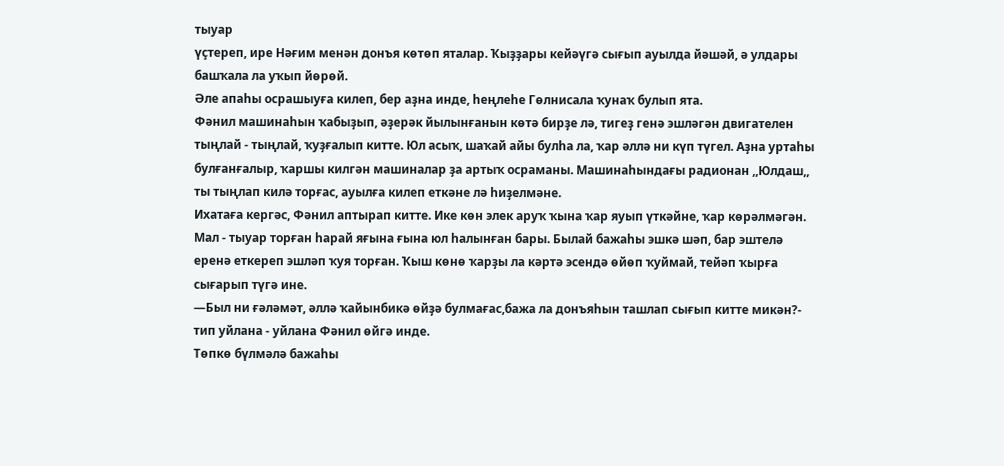тыуар
үҫтереп, ире Нәғим менән донъя көтөп яталар. Ҡыҙҙары кейәүгә сығып ауылда йәшәй, ә улдары
башҡала ла уҡып йөрөй.
Әле апаһы осрашыуға килеп, бер аҙна инде, һеңлеһе Гөлнисала ҡунаҡ булып ята.
Фәнил машинаһын ҡабыҙып, әҙерәк йылынғанын көтә бирҙе лә, тигеҙ генә эшләгән двигателен
тыңлай - тыңлай, ҡуҙғалып китте. Юл асыҡ, шаҡай айы булһа ла, ҡар әллә ни күп түгел. Аҙна уртаһы
булғанғалыр, ҡаршы килгән машиналар ҙа артыҡ осраманы. Машинаһындағы радионан ,,Юлдаш,,
ты тыңлап килә торғас, ауылға килеп еткәне лә һиҙелмәне.
Ихатаға кергәс, Фәнил аптырап китте. Ике көн элек аруҡ ҡына ҡар яуып үткәйне, ҡар көрәлмәгән.
Мал - тыуар торған һарай яғына ғына юл һалынған бары. Былай бажаһы эшкә шәп, бар эштелә
еренә еткереп эшләп ҡуя торған. Ҡыш көнө ҡарҙы ла кәртә эсендә өйөп ҡуймай, тейәп ҡырға
сығарып түгә ине.
—Был ни ғәләмәт, әллә ҡайынбикә өйҙә булмағас,бажа ла донъяһын ташлап сығып китте микән?-
тип уйлана - уйлана Фәнил өйгә инде.
Төпкө бүлмәлә бажаһы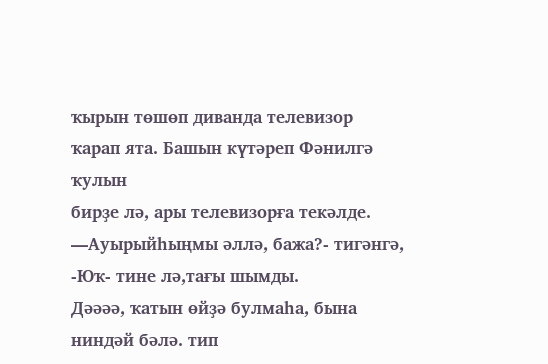ҡырын төшөп диванда телевизор ҡарап ята. Башын күтәреп Фәнилгә ҡулын
бирҙе лә, ары телевизорға текәлде.
—Ауырыйһыңмы әллә, бажа?- тигәнгә,
-Юҡ- тине лә,тағы шымды.
Дәәәә, ҡатын өйҙә булмаһа, бына ниндәй бәлә. тип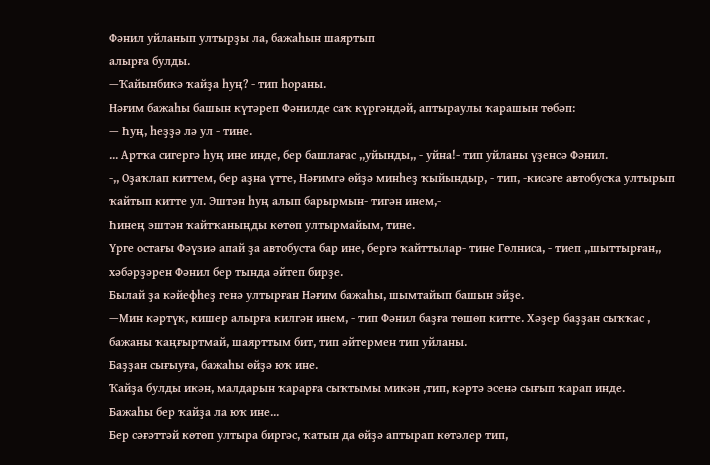Фәнил уйланып ултырҙы ла, бажаһын шаяртып
алырға булды.
—Ҡайынбикә ҡайҙа һуң? - тип һораны.
Нәғим бажаһы башын күтәреп Фәнилде саҡ күргәндәй, аптыраулы ҡарашын төбәп:
— Һуң, һеҙҙә лә ул - тине.
... Артҡа сигергә һуң ине инде, бер башлағас ,,уйынды,, - уйна!- тип уйланы үҙенсә Фәнил.
-,, Оҙаҡлап киттем, бер аҙна үтте, Нәғимгә өйҙә минһеҙ ҡыйындыр, - тип, -кисәге автобусҡа ултырып
ҡайтып китте ул. Эштән һуң алып барырмын- тигән инем,-
Һинең эштән ҡайтҡаныңды көтөп ултырмайым, тине.
Үрге остағы Фәүзиә апай ҙа автобуста бар ине, бергә ҡайттылар- тине Гөлниса, - тиеп ,,шыттырған,,
хәбәрҙәрен Фәнил бер тында әйтеп бирҙе.
Былай ҙа кәйефһеҙ генә ултырған Нәғим бажаһы, шымтайып башын эйҙе.
—Мин кәртүк, кишер алырға килгән инем, - тип Фәнил баҙға төшөп китте. Хәҙер баҙҙан сыҡҡас ,
бажаны ҡаңғыртмай, шаярттым бит, тип әйтермен тип уйланы.
Баҙҙан сығыуға, бажаһы өйҙә юҡ ине.
Ҡайҙа булды икән, малдарын ҡарарға сыҡтымы микән ,тип, кәртә эсенә сығып ҡарап инде.
Бажаһы бер ҡайҙа ла юҡ ине...
Бер сәғәттәй көтөп ултыра биргәс, ҡатын да өйҙә аптырап көтәлер тип,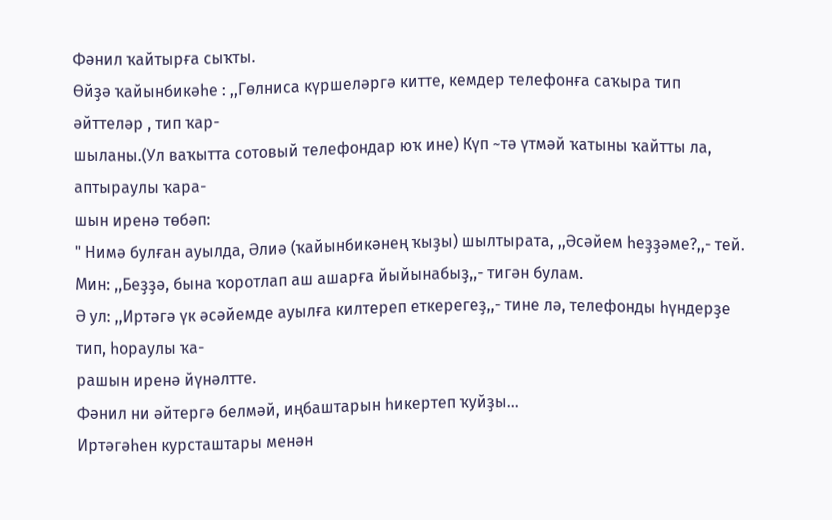Фәнил ҡайтырға сыҡты.
Өйҙә ҡайынбикәһе : ,,Гөлниса күршеләргә китте, кемдер телефонға саҡыра тип әйттеләр , тип ҡар-
шыланы.(Ул ваҡытта сотовый телефондар юҡ ине) Күп ~тә үтмәй ҡатыны ҡайтты ла, аптыраулы ҡара-
шын иренә төбәп:
" Нимә булған ауылда, Әлиә (ҡайынбикәнең ҡыҙы) шылтырата, ,,Әсәйем һеҙҙәме?,,- тей.
Мин: ,,Беҙҙә, бына ҡоротлап аш ашарға йыйынабыҙ,,- тигән булам.
Ә ул: ,,Иртәгә үк әсәйемде ауылға килтереп еткерегеҙ,,- тине лә, телефонды һүндерҙе тип, һораулы ҡа-
рашын иренә йүнәлтте.
Фәнил ни әйтергә белмәй, иңбаштарын һикертеп ҡуйҙы...
Иртәгәһен курсташтары менән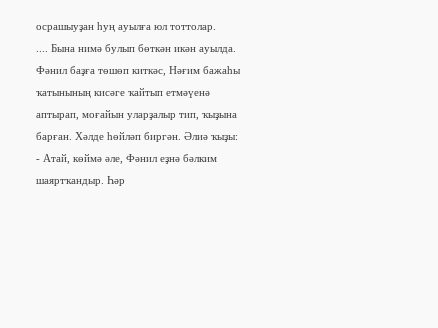осрашыуҙан һуң ауылға юл тоттолар.
.... Бына нимә булып бөткән икән ауылда.
Фәнил баҙға төшөп киткәс, Нәғим бажаһы ҡатынының кисәге ҡайтып етмәүенә аптырап, моғайын уларҙалыр тип, ҡыҙына барған. Хәлде һөйләп биргән. Әлиә ҡыҙы:
- Атай, көймә әле, Фәнил еҙнә бәлким шаяртҡандыр. Һәр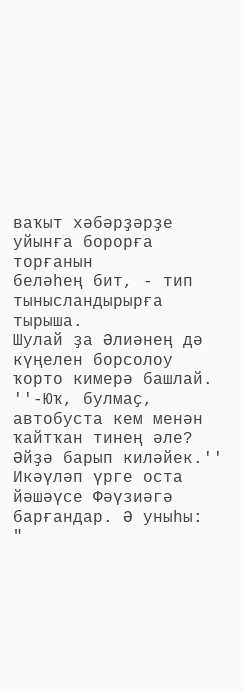ваҡыт хәбәрҙәрҙе уйынға борорға торғанын
беләһең бит, - тип тынысландырырға тырыша.
Шулай ҙа Әлиәнең дә күңелен борсолоу ҡорто кимерә башлай.
''-Юҡ, булмаҫ, автобуста кем менән ҡайтҡан тинең әле? Әйҙә барып киләйек.'' Икәүләп үрге оста йәшәүсе Фәүзиәгә барғандар. Ә уныһы:
"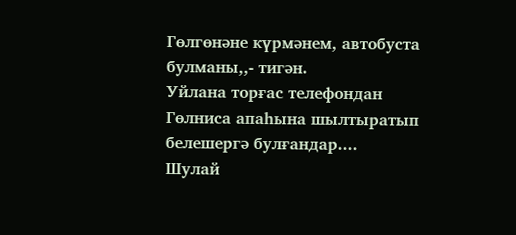Гөлгөнәне күрмәнем, автобуста булманы,,- тигән.
Уйлана торғас телефондан Гөлниса апаһына шылтыратып белешергә булғандар....
Шулай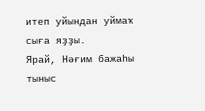итеп уйындан уймаҡ сыға яҙҙы.
Ярай, Нәғим бажаһы тыныс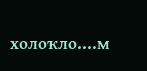холоҡло....м